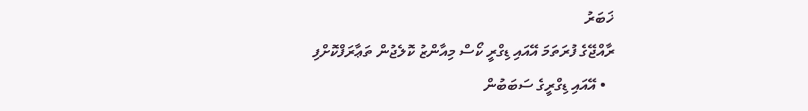ޚަބަރު
ރާއްޖޭގެ ފުރަތަމަ އޭއައި ޑިގްރީ ކޯސް މިއާންޒު ކޮލެޖުން ތަޢާރަފްކޮށްފި
  • އޭއައި ޑިގްރީގެ ސަބަބުން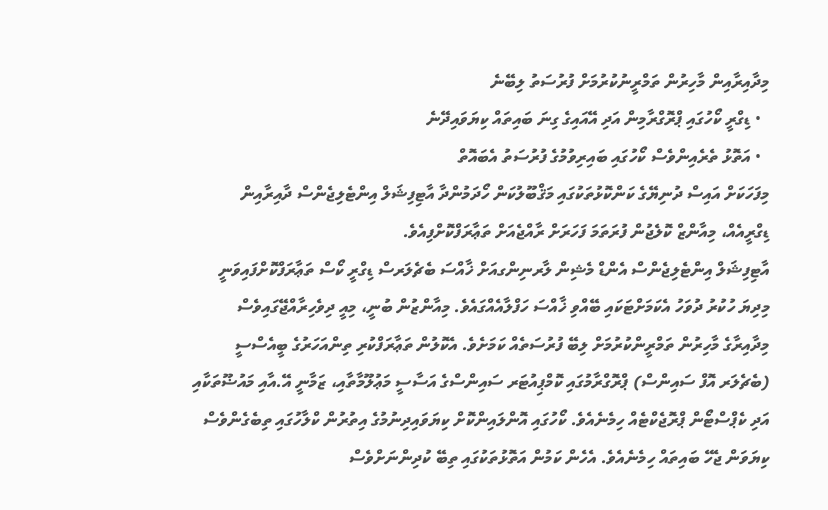މިދާއިރާއިން މާހިރުން ތަމްރީނުކުރުމަށް ފުރުސަތު ލިބޭނެ
  • ޑިގްރީ ކޯހުގައި ޕްރޮގްރާމިން އަދި އޭއައިގެ ގިނަ ބައިތައް ކިޔަވައިދޭނެ
  • އަތޮޅު ތެރެއިންވެސް ކޯހުގައި ބައިރިވުމުގެ ފުރުސަތު އެބައޮތް
މިފަހަކަށް އައިސް ދުނިޔޭގެ ކަންކޮޅުތަކުގައި މަޤްބޫލުކަން ހޯދަމުންދާ އާޓިފިޝަލް އިންޓެލިޖެންސް ދާއިރާއިން ޑިގްރީއެއް، މިއާންޒް ކޮލެޖުން ފުރަތަމަ ފަހަރަށް ރާއްޖެއަށް ތަޢާރަފްކޮށްފިއެވެ.
އާޓިފިޝަލް އިންޓެލިޖެންސް އެންޑް މެޝިން ލާރނިންގއަށް ޚާއްސަ ބެޗެލަރސް ޑިގްރީ ކޯސް ތަޢާރަފްކޮށްފައިވަނީ މިދިޔަ ހުކުރު ދުވަހު އެކަމަށްޓަކައި ބޭއްވި ޚާއްސަ ހަފްލާއެއްގައެވެ. މިއާންޒުން ބުނީ، މިއީ ދިވެހިރާއްޖޭގައިވެސް މިދާއިރާގެ މާހިރުން ތަމްރީންކުރުމަށް ލިބޭ ފުރުސަތެއް ކަމަށެވެ. އެކޮލުން ތަޢާރަފްކުރި ތިންއަހަރުގެ ބީއެސްސީ (ބެޗެލަރ އޮފް ސައިންސް) ޕްރޮގްރާމުގައި ކޮމްޕިއުޓަރ ސައިންސްގެ އަސާސީ މަޢުލޫމާތާއި، ޒަމާނީ އޭ.އާއި މައުޟޫތަކާއި އަދި ކެޕްސްޓޯން ޕްރޮޖެކްޓެއް ހިމެނެއެވެ. ކޯހުގައި އޮންލައިންކޮށް ކިޔަވައިދިނުމުގެ އިތުރުން ކްލާހުގައި ތިބެގެންވެސް ކިޔަވަން ޖެހޭ ބައިތައް ހިމެނެއެވެ. އެހެން ކަމުން އަތޮޅުތަކުގައި ތިބޭ ކުދިންނަށްވެސް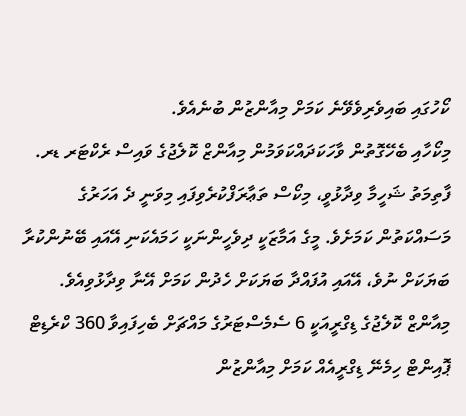ކޯހުގައި ބައިވެރިވެވޭނެ ކަމަށް މިއާންޒުން ބުނެއެވެ.
މިކޯހާއި ބެހޭގޮތުން ވާހަކަދައްކަވަމުން މިއާންޒް ކޮލެޖުގެ ވައިސް ރެކްޓަރ ޑރ. ފާތިމަތު ޝަހީމާ ވިދާޅުވީ، މިކޯސް ތަޢާރަފްކުރެވިފައި މިވަނީ ދެ އަހަރުގެ މަސައްކަތުން ކަމަށެވެ. މީގެ އަމާޒަކީ ދިވެހީންނަކީ ހަމައެކަނި އޭއައި ބޭނުންކުރާ ބަޔަކަށް ނުވެ، އޭއައި އުފައްދާ ބަޔަކަށް ހެދުން ކަމަށް އޭނާ ވިދާޅުވިއެވެ.
މިއާންޒް ކޮލެޖުގެ ޑިގްރީއަކީ 6 ސެމެސްޓަރުގެ މައްޗަށް ބެހިފައިވާ 360 ކްރެޑިޓް ޕޮއިންޓް ހިމެނޭ ޑިގްރީއެއް ކަމަށް މިއާންޒުން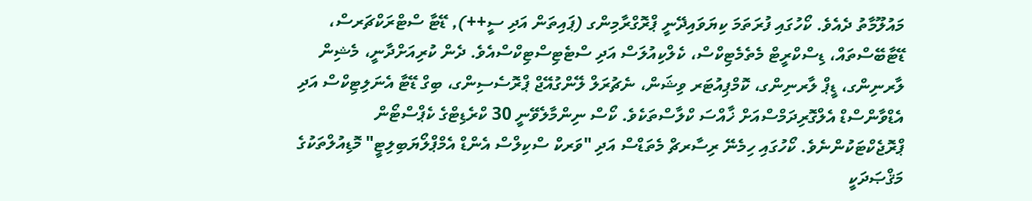މައުލޫމާތު ދެއެވެ. ކޯހުގައި ފުރަތަމަ ކިޔަވައިދޭނީ ޕްރޮގްރާމިންގ (ޕައިތަން އަދި ސީ++), ޑޭޓާ ސްޓްރަކްޗަރސް، ޑޭޓާބޭސްތައް، ޑިސްކްރީޓް މެތެމެޓިކްސް، ކެލްކިއުލަސް އަދި ސްޓެޓިސްޓިކްސްއެވެ. ދެން ކުރިއަށްދާނީ، މެޝިން ލާރނިންގ، ޑީޕް ލާރނިންގ، ކޮމްޕިއުޓަރ ވިޝަން، ނެޗުރަލް ލޭންގުއޭޖް ޕްރޮސެސިންގ، ބިގް ޑޭޓާ އެނަލިޓިކްސް އަދި އެޑްވާންސްޑް އެލްގޮރިދަމްސްއަށް ޚާއްސަ ކްލާސްތަކެވެ. ކޯސް ނިންމާލެވޭނީ 30 ކްރެޑިޓްގެ ކެޕްސްޓޯން ޕްރޮޖެކްޓަކުންނެވެ. ކޯހުގައި ހިމެނޭ ރިސާރޗް މެތަޑްސް އަދި "ވަރކް ސްކިލްސް އެންޑް އެމްޕްލޯޔަބިލިޓީ" މޮޑިއުލްތަކުގެ މަޤްޞަދަކީ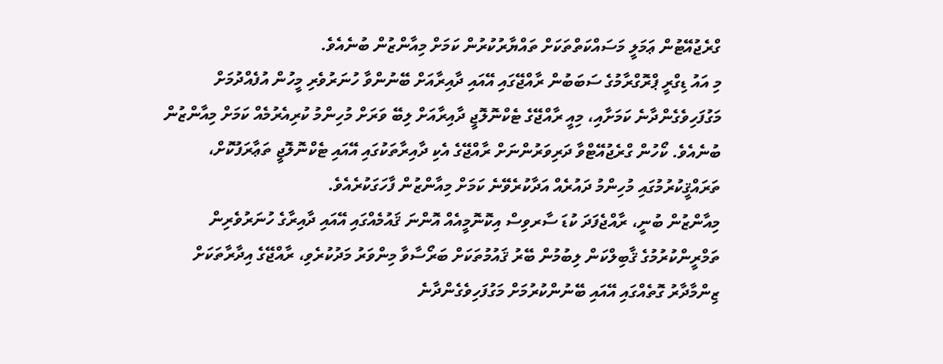ގްރެޖުއޭޓުން ޢަމަލީ މަސައްކަތްތަކަށް ތައްޔާރުކުރުން ކަމަށް މިއާންޒުން ބުނެއެވެ.
މި އައު ޑިގްރީ ޕްރޮގްރާމުގެ ސަބަބުން ރާއްޖޭގައި އޭއައި ދާއިރާއަށް ބޭނުންވާ ހުނަރުވެރި މީހުން އުފެއްދުމަށް މަގުފަހިވެގެންދާނެ ކަމަށާއި، މިއީ ރާއްޖޭގެ ޓެކްނޮލޮޖީ ދާއިރާއަށް ލިބޭ ވަރަށް މުހިންމު ކުރިއެރުމެއް ކަމަށް މިއާންޒުން ބުނެއެވެ. ކޯހުން ގްރެޖުއޭޓްވާ ދަރިވަރުންނަށް ރާއްޖޭގެ އެކި ދާއިރާތަކުގައި އޭއައި ޓެކްނޮލޮޖީ ތަޢާރަފުކޮށް، ތަރައްޤީކުރުމުގައި މުހިންމު ދައުރެއް އަދާކުރެވޭނެ ކަމަށް މިއާންޒުން ފާހަގަކުރެއެވެ.
މިއާންޒުން ބުނީ، ރާއްޖެފަދަ ކުޑަ ސާރވިސް އިކޮނޮމީއެއް އޮންނަ ޤައުމެއްގައި އޭއައި ދާއިރާގެ ހުނަރުވެރިން ތަމްރީންކުރުމުގެ ޤާބިލްކަން ލިބުމުން ބޭރު ޤައުމުތަކަށް ބަރޯސާވާ މިންވަރު މަދުކުރެވި، ރާއްޖޭގެ އިދާރާތަކަށް ޒިންމާދާރު ގޮތެއްގައި އޭއައި ބޭނުންކުރުމަށް މަގުފަހިވެގެންދާނެ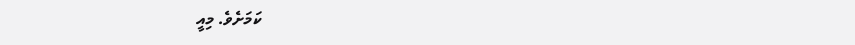ކަމަށެވެ. މިއީ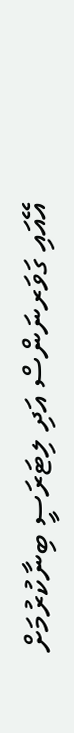އޭއައި ގަވަރނަންސް އަދި ލިޓަރަސީ ބިނާކުރުމަށް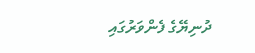ދުނިޔޭގެ ފެންވަރުގައި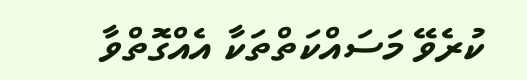ކުރެވޭ މަސައްކަތްތަކާ އެއްގޮތްވާ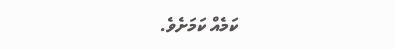ކަމެއް ކަމަށެވެ.